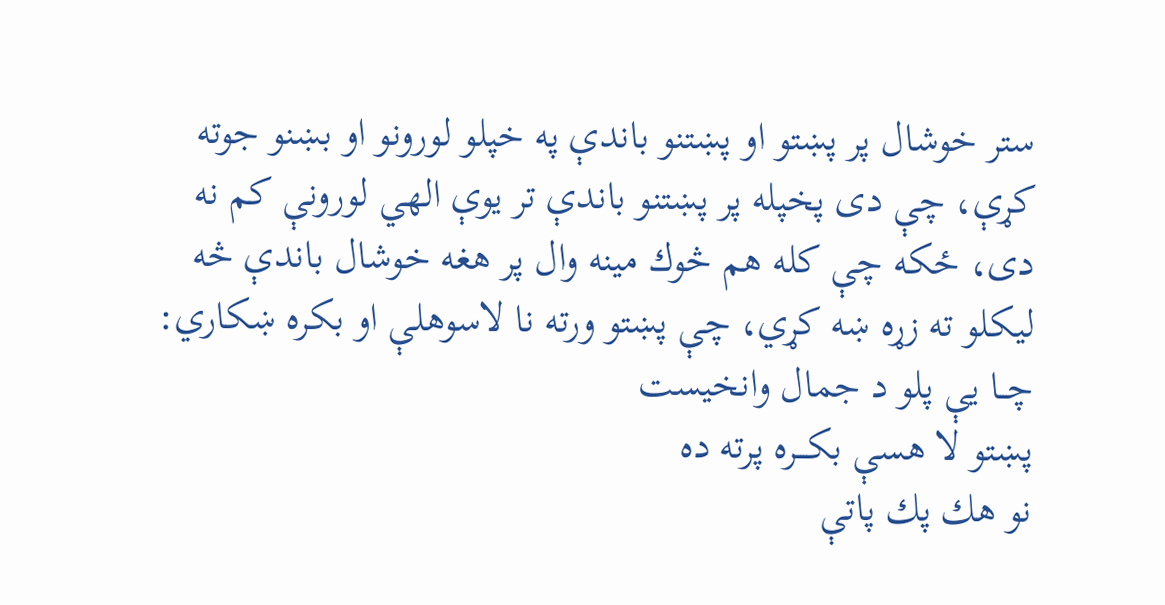ستر خوشال پر پښتو او پښتنو باندې په خپلو لورونو او بښنو جوته كړې، چې دى پخپله پر پښتنو باندې تر يوې الهي لورونې كم نه دى، ځكه چې كله هم څوك مينه وال پر هغه خوشال باندې څه ليكلو ته زړه ښه كړي، چې پښتو ورته نا لاسوهلې او بكره ښكاري:
چــا يې پلو د جمال وانخيست
پښتو لا هسې بكـــره پرته ده
نو هك پك پاتې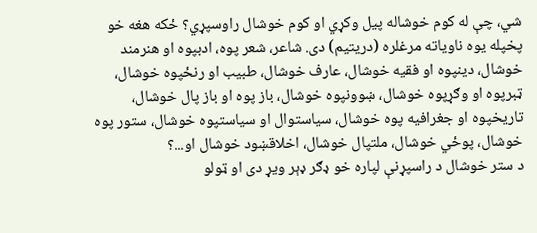شي، چې له كوم خوشاله پيل وكړي او كوم خوشال راوسپړي؟ ځكه هغه خو پخپله يوه ناوياته مرغلره (دريتيم) دى. شاعر، شعر پوه، ادبپوه او هنرمند خوشال، دينپوه او فقيه خوشال، عارف خوشال، طبيب او رنځپوه خوشال، ټبرپوه او وګړپوه خوشال، ښوونپوه خوشال، باز پوه او باز پال خوشال، تاريخپوه او جغرافيه پوه خوشال، سياستوال او سياستپوه خوشال، ستور پوه خوشال، پوځي خوشال، ملتپال خوشال، اخلاقښود خوشال او...؟
د ستر خوشال د راسپړنې لپاره خو ډګر ډېر ويړ دى او ټولو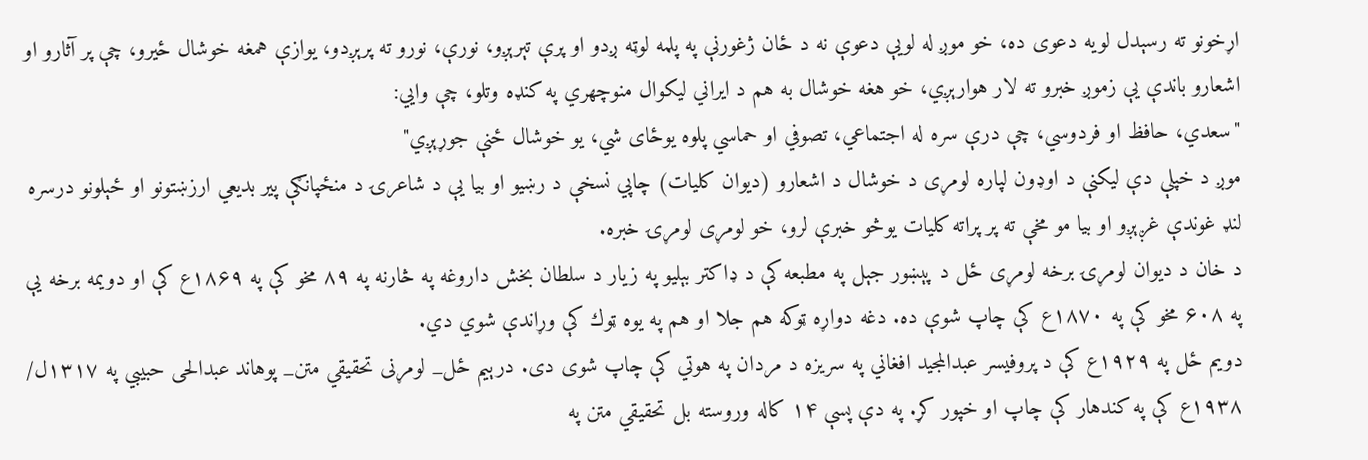اړخونو ته رسېدل لويه دعوى ده، خو موږ له لويې دعوې نه د ځان ژغورنې په پلمه لوټه ږدو او پرې تېرېږو، نورې، نورو ته پرېږدو، يوازې همغه خوشال ځيرو، چې پر آثارو او اشعارو باندې يې زموږ خبرو ته لار هوارېږي، خو هغه خوشال به هم د ايراني ليكوال منوچهري په كنډه وتلو، چې وايي:
"سعدي، حافظ او فردوسي، چې درې سره له اجتماعي، تصوفي او حماسي پلوه يوځاى شي، يو خوشال ځنې جوړېږي"
موږ د خپلې دې ليكنې د اوډون لپاره لومړى د خوشال د اشعارو (ديوان كليات) چاپي نسخې د رښيو او بيا يې د شاعرۍ د منځپانګې پير بديعي ارزښتونو او ځېلونو درسره لنډ غوندې غږېږو او بيا مو مخې ته پر پراته كليات يوڅو خبرې لرو، خو لومړى لومړۍ خبره.
د خان د ديوان لومړۍ برخه لومړى ځل د پېښور جېل په مطبعه كې د ډاكتر بېليو په زيار د سلطان بخش داروغه په څارنه په ۸۹ مخو كې په ۱۸۶۹ع كې او دويمه برخه يې په ۶۰۸ مخو كې په ۱۸۷۰ع كې چاپ شوې ده. دغه دواړه ټوكه هم جلا او هم په يوه ټوك كې وړاندې شوي دي.
دويم ځل په ۱۹۲۹ع كې د پروفيسر عبدالمجيد افغاني په سريزه د مردان په هوتي كې چاپ شوى دى. درېيم ځل_ لومړنى تحقيقي متن_ پوهاند عبدالحى حبيبي په ۱۳۱۷ل/ ۱۹۳۸ع كې په كندهار كې چاپ او خپور كړ. په دې پسې ۱۴ كاله وروسته بل تحقيقي متن په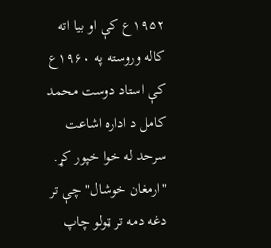۱۹۵۲ع كې او بيا اته كاله وروسته په ۱۹۶۰ع كې استاد دوست محمد كامل د اداره اشاعت سرحد له خوا خپور كړ.
"ارمغان خوشال" چې تر دغه دمه تر ټولو چاپ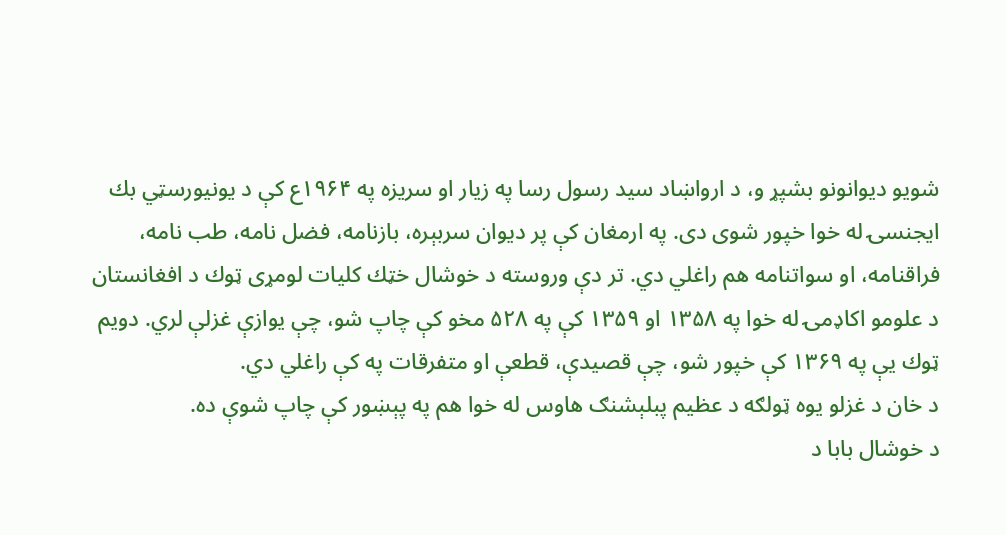شويو ديوانونو بشپړ و، د ارواښاد سيد رسول رسا په زيار او سريزه په ۱۹۶۴ع كې د يونيورسټي بك ايجنسۍ له خوا خپور شوى دى. په ارمغان كې پر ديوان سربېره، بازنامه، فضل نامه، طب نامه، فراقنامه، او سواتنامه هم راغلي دي. تر دې وروسته د خوشال خټك كليات لومړى ټوك د افغانستان د علومو اكاډمۍ له خوا په ۱۳۵۸ او ۱۳۵۹ كې په ۵۲۸ مخو كې چاپ شو، چې يوازې غزلې لري. دويم ټوك يې په ۱۳۶۹ كې خپور شو، چې قصيدې، قطعې او متفرقات په كې راغلي دي.
د خان د غزلو يوه ټولګه د عظيم پبلېشنګ هاوس له خوا هم په پېښور كې چاپ شوې ده.
د خوشال بابا د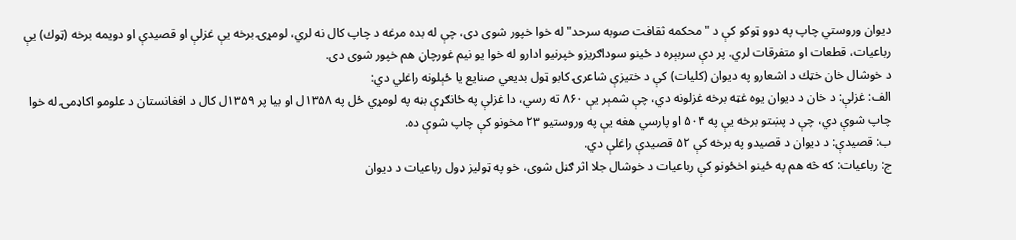ديوان وروستي چاپ په دوو ټوكو كې د "محكمه ثقافت صوبه سرحد" له خوا خپور شوى دى، چې له بده مرغه د چاپ كال نه لري، لومړۍ برخه يې غزلې او قصيدې او دويمه برخه (ټوك) يې رباعيات، قطعات او متفرقات لري. پر دې سربېره د ځينو سوداګريزو خپرنيو ادارو له خوا يو نيم غورچاڼ هم خپور شوى دى.
د خوشال خان خټك د اشعارو په ديوان (كليات) كې د ختيزې شاعرۍ كابو ټول بديعي صنايع يا ځېلونه راغلي دي:
الف: غزلې: د خان د ديوان يوه غټه برخه غزلونه دي، چې شمېر يې ۸۶۰ ته رسي، دا غزلې په ځانګړې بڼه په لومړي ځل په ۱۳۵۸ل او بيا پر ۱۳۵۹ل كال د افغانستان د علومو اكاډمۍ له خوا چاپ شوې دي، چې د پښتو برخه يې په ۵۰۴ او پارسي هغه يې په وروستيو ۲۳ مخونو كې چاپ شوې ده.
ب: قصيدې: د ديوان د قصيدو په برخه كې ۵۲ قصيدې راغلې دي.
ج: رباعيات: كه څه هم په ځينو اخځونو كې رباعيات د خوشال جلا اثر ګڼل شوى، خو په ټوليز ډول رباعيات د ديوان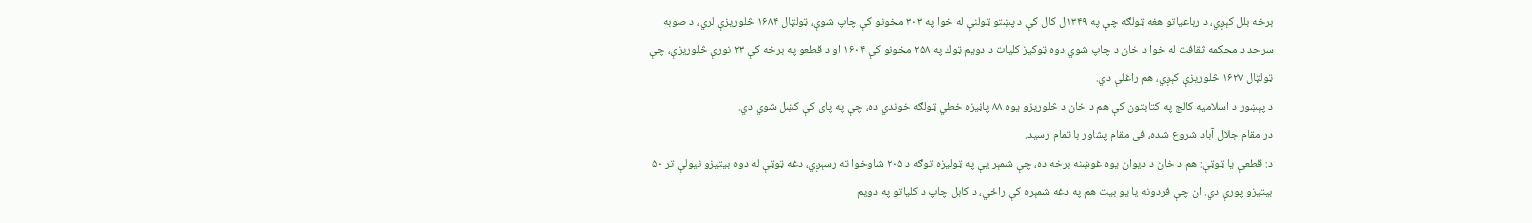برخه بلل كېږي، د رباعياتو هغه ټولګه چې په ۱۳۴۹ل كال كې د پښتو ټولنې له خوا په ۳۰۳ مخونو كې چاپ شوې، ټولټال ۱۶۸۴ څلوريزې لري، د صوبه سرحد د محكمه ثقافت له خوا د خان د چاپ شوي دوه ټوكيز كليات د دويم ټوك په ۲۵۸ مخونو كې ۱۶۰۴ او د قطعو په برخه كې ۲۳ نورې څلوريزې، چې ټولټال ۱۶۲۷ څلوريزې كېږي، هم راغلې دي.
د پېښور د اسلاميه كالج په كتابتون كې هم د خان د څلوريزو يوه ۸۸ پاڼيزه خطي ټولګه خوندي ده، چې په پاى كې كښل شوي دي.
در مقام جلال آباد شروع شده، فى مقام پشاور با تمام رسيد.
د: قطعې يا ټوټې: هم د خان د ديوان يوه غوښنه برخه ده، چې شمېر يې په ټوليزه توګه د ۲۰۵ شاوخوا ته رسېږي، دغه ټوټې له دوه بيتيزو نيولې تر ۵۰ بيتيزو پورې دي. ان چې فردونه يا يو بيت هم په دغه شمېره كې راځي، د كابل چاپ د كلياتو په دويم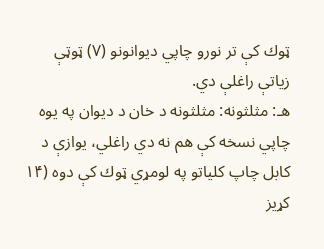ټوك كې تر نورو چاپي ديوانونو (۷) ټوټې زياتې راغلې دي.
هـ: مثلثونه: مثلثونه د خان د ديوان په يوه چاپي نسخه كې هم نه دي راغلي، يوازې د كابل چاپ كلياتو په لومړي ټوك كې دوه (۱۴ كړيز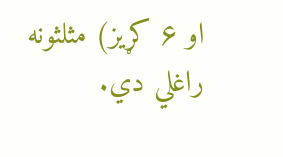او ۶ كړيز) مثلثونه راغلي دي.